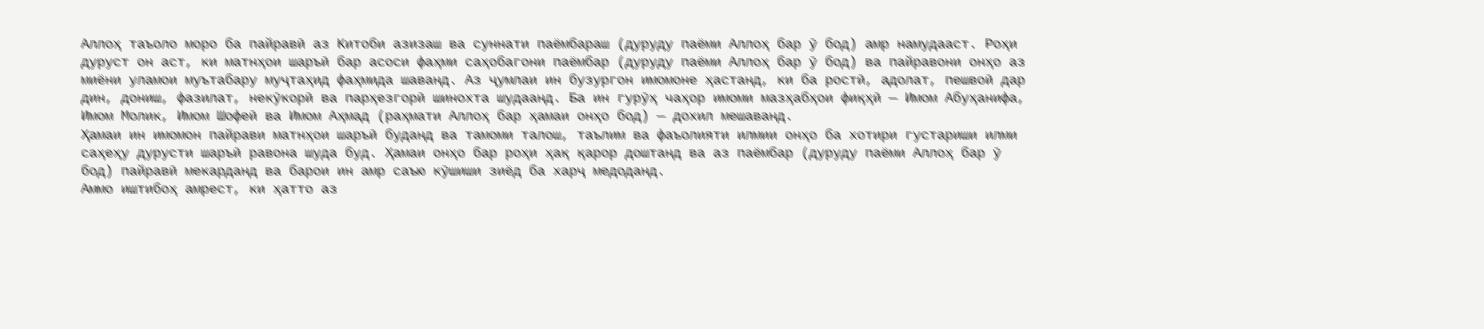Аллоҳ таъоло моро ба пайравӣ аз Китоби азизаш ва суннати паёмбараш (дуруду паёми Аллоҳ бар ӯ бод) амр намудааст. Роҳи дуруст он аст, ки матнҳои шаръӣ бар асоси фаҳми саҳобагони паёмбар (дуруду паёми Аллоҳ бар ӯ бод) ва пайравони онҳо аз миёни уламои муътабару муҷтаҳид фаҳмида шаванд. Аз ҷумлаи ин бузургон имомоне ҳастанд, ки ба ростӣ, адолат, пешвоӣ дар дин, дониш, фазилат, некӯкорӣ ва парҳезгорӣ шинохта шудаанд. Ба ин гурӯҳ чаҳор имоми мазҳабҳои фиқҳӣ — Имом Абуҳанифа, Имом Молик, Имом Шофеӣ ва Имом Аҳмад (раҳмати Аллоҳ бар ҳамаи онҳо бод) — дохил мешаванд.
Ҳамаи ин имомон пайрави матнҳои шаръӣ буданд ва тамоми талош, таълим ва фаъолияти илмии онҳо ба хотири густариши илми саҳеҳу дурусти шаръӣ равона шуда буд. Ҳамаи онҳо бар роҳи ҳақ қарор доштанд ва аз паёмбар (дуруду паёми Аллоҳ бар ӯ бод) пайравӣ мекарданд ва барои ин амр саъю кӯшиши зиёд ба харҷ медоданд.
Аммо иштибоҳ амрест, ки ҳатто аз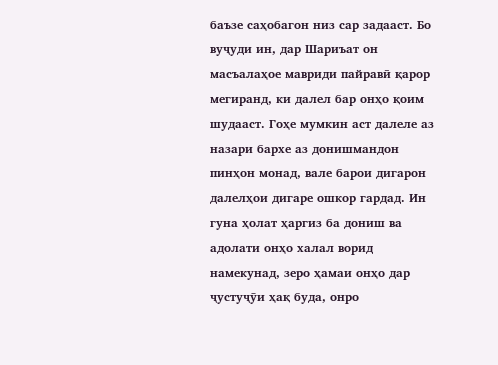баъзе саҳобагон низ сар задааст. Бо вуҷуди ин, дар Шариъат он масъалаҳое мавриди пайравӣ қарор мегиранд, ки далел бар онҳо қоим шудааст. Гоҳе мумкин аст далеле аз назари бархе аз донишмандон пинҳон монад, вале барои дигарон далелҳои дигаре ошкор гардад. Ин гуна ҳолат ҳаргиз ба дониш ва адолати онҳо халал ворид намекунад, зеро ҳамаи онҳо дар ҷустуҷӯи ҳақ буда, онро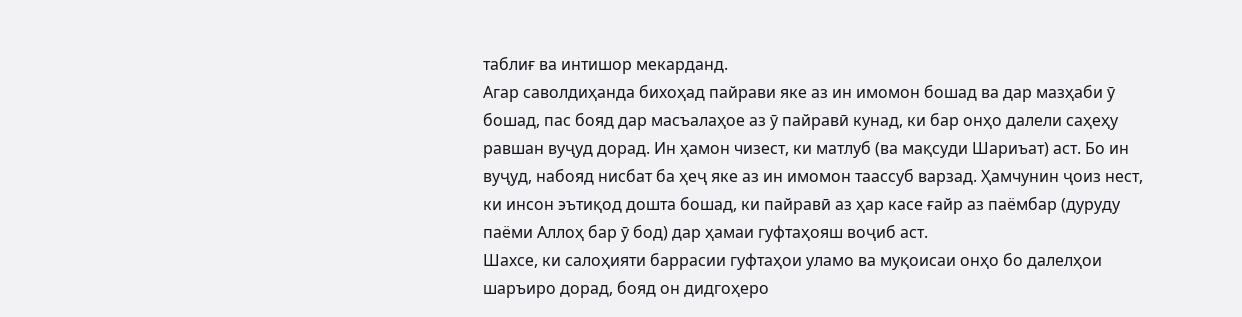таблиғ ва интишор мекарданд.
Агар саволдиҳанда бихоҳад пайрави яке аз ин имомон бошад ва дар мазҳаби ӯ бошад, пас бояд дар масъалаҳое аз ӯ пайравӣ кунад, ки бар онҳо далели саҳеҳу равшан вуҷуд дорад. Ин ҳамон чизест, ки матлуб (ва мақсуди Шариъат) аст. Бо ин вуҷуд, набояд нисбат ба ҳеҷ яке аз ин имомон таассуб варзад. Ҳамчунин ҷоиз нест, ки инсон эътиқод дошта бошад, ки пайравӣ аз ҳар касе ғайр аз паёмбар (дуруду паёми Аллоҳ бар ӯ бод) дар ҳамаи гуфтаҳояш воҷиб аст.
Шахсе, ки салоҳияти баррасии гуфтаҳои уламо ва муқоисаи онҳо бо далелҳои шаръиро дорад, бояд он дидгоҳеро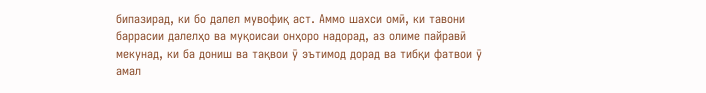бипазирад, ки бо далел мувофиқ аст. Аммо шахси омӣ, ки тавони баррасии далелҳо ва муқоисаи онҳоро надорад, аз олиме пайравӣ мекунад, ки ба дониш ва тақвои ӯ эътимод дорад ва тибқи фатвои ӯ амал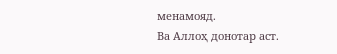менамояд.
Ва Аллоҳ донотар аст.